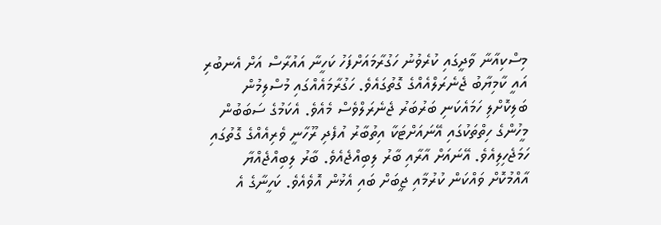މިސްކިއާނާ ވާދީގައި ކުރެވުނު ހަގުރާމައަށްފަހު ކަހީނާ އައުރާސް އަށް އެނބުރި އައީ ކާމިޔާބު ޖެނެރަލްއެއްގެ ގޮތުގައެވެ. ހަގުރާމައެއްގައި މުސްލިމުން ބަލިކޮށްލި ހަމައެކަނި ބަރުބަރު ޖެނެރަލްވެސް މެއެވެ. އެކަމުގެ ސަބަބުން މީހުންގެ ހިތްތަކުގައި އޭނައަށްޓަކާ އިތުބާރު އުފެދި ރޫހާނީ ވެރިއެއްގެ ގޮތުގައި ހަމަޖެހިލިއެވެ. އޭނައަށް އާރާއި ބާރު ލިބިއްޖެއެވެ. ބާރު ލިބިއްޖެއްޔާ އާއްމުކޮށް ވައްކަން ކުރުމާއި ޖީބަށް ބައި އެޅުން އޮވެއެވެ. ކަހީނާގެ އެ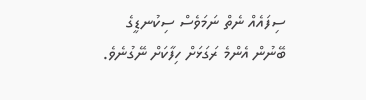ސިފައެއް ނެތް ނަމަވެސް ސިކުނޑީގެ ބޭނުން އެންމެ ރަގަޅަށް ހިފާކަށް ނޭގުނެވެ.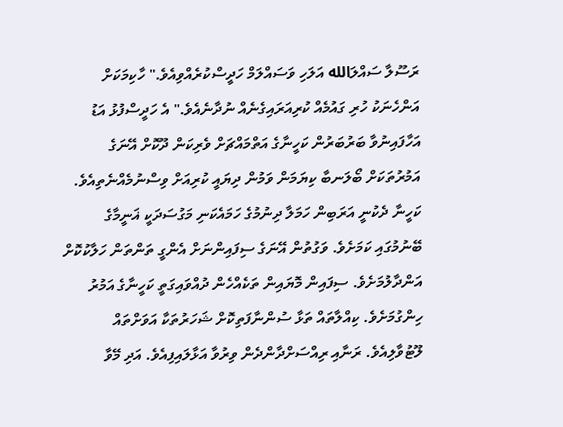ރަސޫލާ ސައްލަالله އަލަހި ވަސައްލަމް ހަދީސްކުރެއްވިއެވެ." ހާކިމަކަށް އަންހެނަކު ހުރި ގައުމެއް ކުރިއަރައިގެނެއް ނުދާނެއެވެ." އެ ހަދީސްފުޅު އަޑު އަހާފައިނުވާ ބަރުބަރުން ކަހީނާގެ އަތްމައްޗަށް ވެރިކަން ދޫކޮށް އޭނަގެ އަމުރުތަކަށް ބޯލަނބާ ކިޔަމަން ވަމުން ދިޔައީ ކުރިއަށް ވިސްނުމެއްނެތިއެވެ.
ކަހީނާ ދެކުނީ އަރަބިން ހަމަލާ ދިނުމުގެ ހަމައެކަނި މަގުސަދަކީ ޣަނީމާގެ ބޭނުމުގައި ކަމަށެވެ. ވަގުތުން އޭނަގެ ސިފައިންނަށް އެންގީ ތަންތަން ހަލާކުކޮށް އަންދާލުމަށެވެ. ސިފައިން މޮޔައިން ތަކެއްހެން ދުއްވައިގަތީ ކަހީނާގެ އަމުރު ހިންގުމަށެވެ. ކިއްލާތައް ތަޅާ ސުންނާފަތިކޮށް ޝަހަރުތަކާ އަވަށްތައް ލޫޓުވާލިއެވެ. ރަނާއި ރިއްސަށްދާންދެން ވިރުވާ އަޅާލައިފިއެވެ. އަދި މޭވާ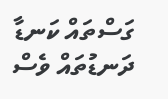ގަސްތައް ކަނޑާ ދަނޑުތައް ވެސް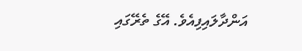އަންދާލައިފިއެވެ. އޭގެ ތެރޭގައި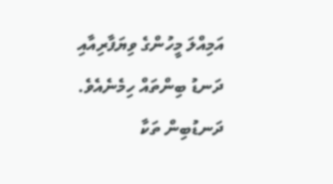އަމިއްލަ މީހުންގެ ވިޔަފާރިއާއި ދަނޑު ބިންތައް ހިމެނެއެވެ. ދަނޑުބިން ތަކާ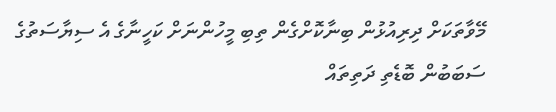މޭވާތަކަށް ދިރިއުޅުން ބިނާކޮށްގެން ތިބި މީހުންނަށް ކަހީނާގެ އެ ސިޔާސަތުގެ ސަބަބުން ބޮޑެތި ދަތިތައް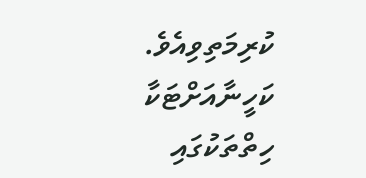ކުރިމަތިވިއެވެ. ކަހީނާއަށްޓަކާ ހިތްތަކުގައި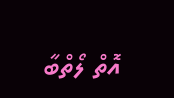އޮތް ލޯތްބާ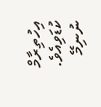އިހުތިރާމް ކުޑަވިއެވެ.
ނުނިމޭ